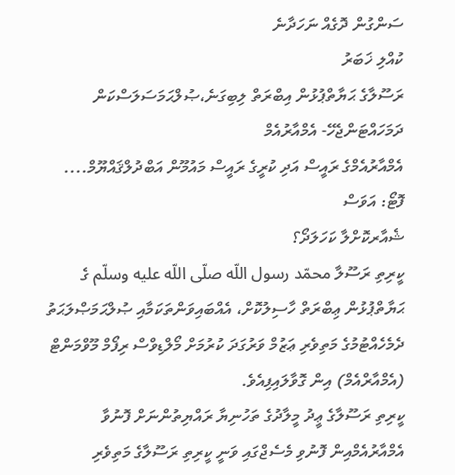ސަންގުން ދޮގެއް ނަހަދާނެ
ކުއްލި ޚަބަރު
ރަސޫލާގެ ޙަޔާތްޕުޅުން އިބްރަތް ލިބިގަނެ،ޞުލްޙަމަސަލަސްކަން ދަމަހައްޓަންޖެހޭ- އެމްއާރުއެމް
އެމްއާރުއެމްގެ ރައީސް އަދި ކުރީގެ ރައީސް މައުމޫން އަބްދުލްޤައްޔޫމް.... ފޮޓޯ: އަވަސް
ޝެއާރކޮށްލާ ކަހަލަދޯ؟
ކީރިތި ރަސޫލާ محمّد رسول اللّه صلّى اللّه عليه وسلّم ގެ ޙަޔާތްޕުޅުން ޢިބްރަތް ހާސިލުކޮށް، އެއްބައިވަންތަކަމާއި ޞުލްޙަމަޞްލަޙަތު ދެމެހެއްޓުމުގެ މަތިވެރި ޢަޒުމް ވަރުގަދަ ކުރުމަށް މޯލްޑިވްސް ރިފޯމް މޫވްމަންޓް (އެމްއާރްއެމް) އިން ގޮވާލައިފިއެވެ.
ކީރިތި ރަސޫލާގެ ޢީދު މީލާދުގެ ތަހުނިޔާ ރައްޔިތުންނަށް ފޮނުވާ އެމްއާރުއެމްއިން ފޮނުވި މެސެޖްގައި ވަނީ ކީރިތި ރަސޫލާގެ މަތިވެރި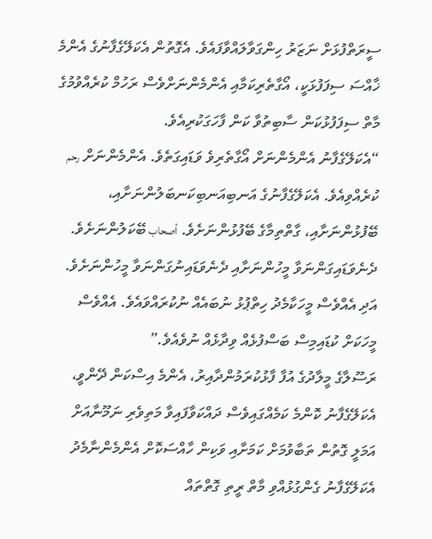ސީރަތްފުޅަށް ނަޒަރު ހިންގަވާލައްވާފައެވެ. އެގޮތުން އެކަލޭގެފާނުގެ އެންމެ ޚާއްސަ ސިފަފުޅަކީ، އޯގާތެރިކަމާއި އެންމެންނަށްވެސް ރަހުމް ކުރެއްވުމުގެ މާތް ސިފަފުޅުކަން ސާބިތުވާ ކަން ފާހަގަކުރިއެވެ.
“އެކަލޭގެފާނު އެންމެންނަށް އޯގާތެރިވެ ވަޑައިގަތެވެ. އެންމެންނަށް رحم ކުރެއްވިއެވެ. އެކަލޭގެފާނުގެ އަނބިއަނބިކަނބަލުންނަށާއި، ބޭފުޅުންނަށާއި، ގާތްތިމާގެ ބޭފުޅުންނަށެވެ. أصحاب ބޭކަލުންނަށެވެ. ދެނެވަޑައިގަންނަވާ މީހުންނަށާއި ދެނެވަޑައިނުގަންނަވާ މީހުންނަށެވެ. އަދި އެއްވެސް މީހަކާމެދު ހިތްޕުޅު ނުބައެއް ނުކުރައްވައެވެ. އެއްވެސް މީހަކަށް ކުޑައިމިސް ބަސްފުޅެއް ވިދާޅެއް ނުވެއެވެ.”
ރަސޫލާގެ މީލާދުގެ އުފާ ފާޅުކުރަމުންދާއިރު، އެންމެ އިސްކަން ދޭންވީ، އެކަލޭގެފާނު ކޮންމެ ކަމެއްގައިވެސް ދައްކަވާފައިވާ މަތިވެރި ނަމޫނާއަށް އަމަލީ ގޮތުން ތަބާވުމަށް ކަމަށާއި ވަކިން ހާއްސަކޮށް އެންމެންނާމެދު އެކަލޭގެފާނު ގެންގުޅުއްވި މާތް ރީތި ގޮތްތައް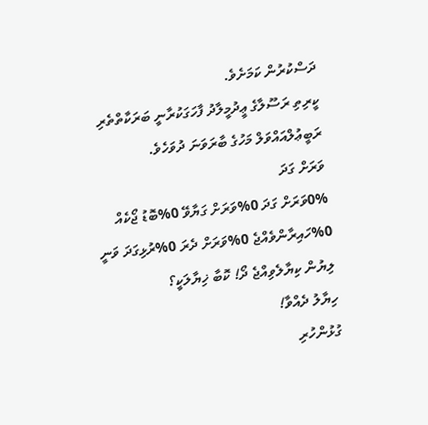ދަސްކުރުން ކަމަށެވެ.
ކީރިތި ރަސޫލާގެ ޢީދުމީލާދު ފާހަގަކުރާނީ ބަރަކާތްތެރި ރަބީޢުލްއައްވަލް މަހުގެ ބާރަވަނަ ދުވަހެވެ.
ވަރަށް ގަދަ
0%ވަރަށް ގަދަ 0%ވަރަށް ގަޔާވޭ 0%ބޮޑު ޖޯކެއް 0%ހައިރާންވެއްޖެ 0%ވަރަށް ދެރަ 0%ރުޅިގަދަ ވަނީ
ލިޔުން ކިޔާލެވިއްޖެ ދޯ! ކޮބާ ޚިޔާލަކީ؟
ހިޔާލު ދެއްވާ!
ގުޅުންހުރި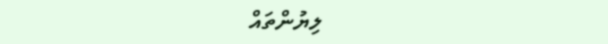ލިޔުންތައް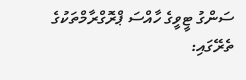ސަންގު ޓީވީގެ ހާއްސަ ޕްރޮގްރާމްތަކުގެ ތެރޭގައި: